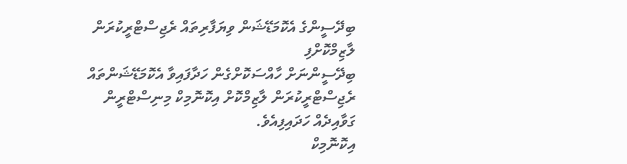ބިދޭސީންގެ އެކޮމަޑޭޝަން ވިޔަފާރިތައް ރެޖިސްޓްރީކުރަން ލާޒިމްކޮށްފި
ބިދޭސީންނަށް ހާއްސަކޮށްގެން ހަދާފައިވާ އެކޮމަޑޭޝަންތައް ރެޖިސްޓްރީކުރަން ލާޒިމްކޮށް އިކޮނޮމިކް މިނިސްޓްރީން ގަވާއިދެއް ހަދައިފިއެވެ.
އިކޮނޮމިކް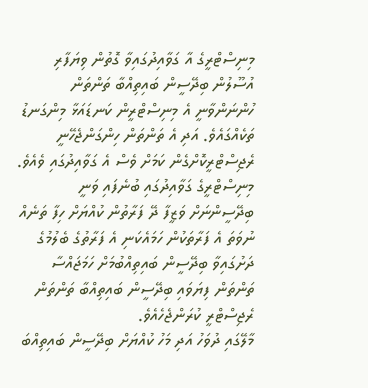މިނިސްޓްރީގެ އާ ގަވާއިދުގައިވާ ގޮތުން ވިޔަފާރި އުސޫލުން ބިދޭސީން ބައިތިއްބާ ތަންތަން ހުންނަންވާނީ އެ މިނިސްޓްރީން ކަނޑައަޅާ މިންގަނޑު ތަކެއްގައެވެ. އަދި އެ ތަންތަން ހިންގަންޖެހޭނީ ރެޖިސްޓްރީކޮށްގެން ކަމަށް ވެސް އެ ގަވާއިދުގައި ވެއެވެ.
މިނިސްޓްރީގެ ގަވާއިދުގައި ބުނެފައި ވަނީ ބިދޭސީންނަށް ވަޒީފާ ދޭ ފަރާތުން ކުއްޔަށް ހިފާ ތަނެއް ނުވަތަ އެ ފަރާތަކުން ހަމައެކަނި އެ ފަރާތުގެ ބެލުމުގެ ދަށުގައިވާ ބިދޭސީން ބައިތިއްބުމަށް ހަމަޖައްސާ ތަންތަން ފިޔަވައި ބިދޭސީން ބައިތިއްބާ ތަންތަން ރެޖިސްޓްރީ ކުރަންޖެހެއެވެ.
މާލޭގައި ދުވަހު އަދި މަހު ކުއްޔަށް ބިދޭސީން ބައިތިއްބަ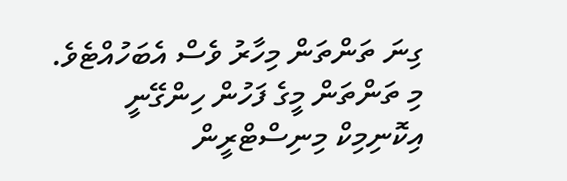ގިނަ ތަންތަން މިހާރު ވެސް އެބަހުއްޓެވެ. މި ތަންތަން މީގެ ފަހުން ހިންގޭނީ އިކޮނިމިކް މިނިސްޓްރީން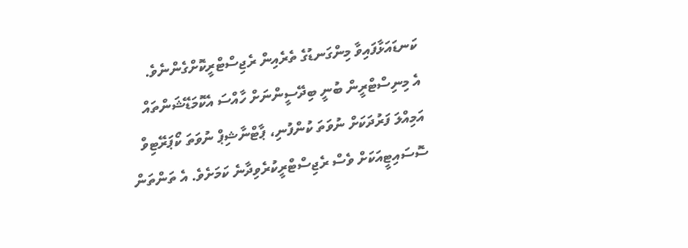ކަނޑައަޅާފައިވާ މިންގަނޑުގެ ތެރެއިން ރެޖިސްޓްރީކޮށްގެންނެވެ.
އެ މިނިސްޓްރީން ބުނީ ބިދޭސީންނަށް ހާއްސަ އެކޮމަޑޭޝަންތައް އަމިއްލަ ފަރުދަކަށް ނުވަތަ ކުންފުނި، ޕާޓްނާޝިޕް ނުވަތަ ކޯޕަރޭޓިވް ސޮސައިޓީއަކަށް ވެސް ރެޖިސްޓްރީކުރެވިދާނެ ކަމަށެވެ. އެ ތަންތަން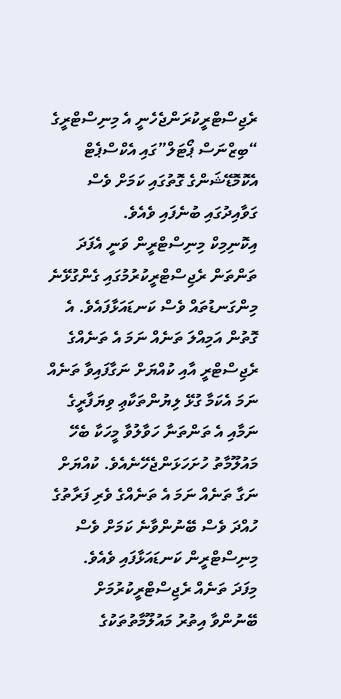ރެޖިސްޓްރީކުރަންޖެހެނީ އެ މިނިސްޓްރީގެ “ބިޒްނަސް ޕޯޓަލް”ގައި އެކްސްޕެޓް އެކޮމޮޑޭޝަންގެ ގޮތުގައި ކަމަށް ވެސް ގަވާއިދުގައި ބުނެފައި ވެއެވެ.
އިކޮނިމިކް މިނިސްޓްރީން ވަނީ އެފަދަ ތަންތަން ރެޖިސްޓްރީކުރުމުގައި ގެންގުޅޭނެ މިންގަނޑުތައް ވެސް ކަނޑައަޅާފައެވެ. އެ ގޮތުން އަމިއްލަ ތަނެއް ނަމަ އެ ތަނެއްގެ ރެޖިސްޓްރީ އާއި ކުއްޔަށް ނަގާފައިވާ ތަނެއް ނަމަ އެކަމާ ގުޅޭ ލިޔުންތަކާޢި ވިޔަފާރީގެ ނަމާއި އެ ތަންތަނާ ހަވާލުވާ މީހަކާ ބެހޭ މައުލޫމާތު ހުށަހަޅަންޖެހޭނެއެވެ. ކުއްޔަށް ނަގާ ތަނެއް ނަމަ އެ ތަނެއްގެ ވެރި ފަރާތުގެ ހުއްދަ ވެސް ބޭނުންވާނެ ކަމަށް ވެސް މިނިސްޓްރީން ކަނޑައަޅާފައި ވެއެވެ.
މިފަދަ ތަނެއް ރެޖިސްޓްރީކުރުމަށް ބޭނުންވާ އިތުރު މައުލޫމާތުތަކުގެ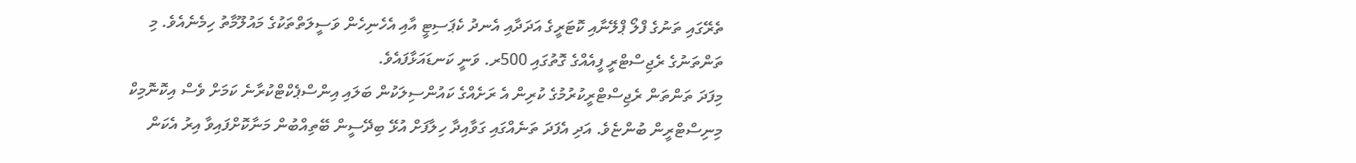ތެރޭގައި ތަނުގެ ފްލޯ ޕްލޭނާއި ކޮޓަރީގެ އަދަދާއި އެނދު ކެޕަސިޓީ އާއި އެހެނިހެން ވަސީލަތްތަކުގެ މައުލޫމާތު ހިމެނެއެވެ. މި ތަންތަނުގެ ރެޖިސްޓްރީ ފީއެއްގެ ގޮތުގައި 500ރ. ވަނީ ކަނޑައަޅާފައެވެ.
މިފަދަ ތަންތަން ރެޖިސްޓްރީކުރުމުގެ ކުރިން އެ ރަށެއްގެ ކައުންސިލަކުން ބަލައި އިންސްޕެކްޓްކުރާނެ ކަމަށް ވެސް އިކޮނޮމިކް މިނިސްޓްރީން ބުންޏެވެ. އަދި އެފަދަ ތަނެއްގައި ގަވާއިދާ ހިލާފަށް އުޅޭ ބިދޭސީން ބޭތިއްބުން މަނާކޮށްފައިވާ އިރު އެކަން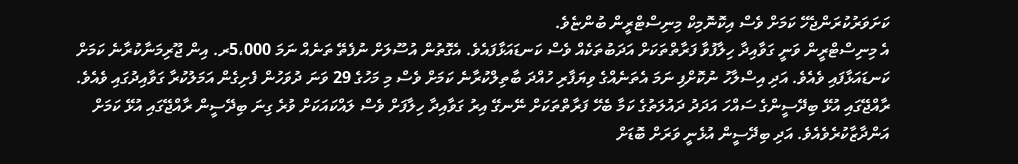ކަށަވަރުކުރަންޖެހޭ ކަމަށް ވެސް އިކޮނޮމިކް މިނިސްޓްރީން ބުންޏެވެ.
އެ މިނިސްޓްރީން ވަނީ ގަވާއިދާ ހިލާފުވާ ފަރާތްތަކަށް އަދަބުތަކެއް ވެސް ކަނޑައަޅާފައެވެ. އެގޮތުން އުސޫލަށް ނުފެތޭ ތަނެއް ނަމަ 5،000ރ. އިން ޖޫރިމަނާކުރާނެ ކަމަށް ކަނޑައަޅާފައި ވެއެވެ. އަދި އިސްލާހު ނުކޮށްފި ނަމަ އެތަނެއްގެ ވިޔަފާރި ހުއްދަ ބާތިލްކުރާނެ ކަމަށް ވެސް މި މަހުގެ 29 ވަނަ ދުވަހުން ފެށިގެން އަމަލުކުރާ ގަވާއިދުގައި ވެއެވެ.
ރާއްޖޭގައި އުޅޭ ބިދޭސީންގެ ސައްހަ އަދަދު ދައުލަތުގެ ކަމާ ބެހޭ ފަރާތްތަކަށް ނޭނގޭ އިރު ގަވާއިދާ ހިލާފަށް ވެސް ލައްކައަކަށް ވުރެ ގިނަ ބިދޭސީން ރާއްޖޭގައި އުޅޭ ކަމަށް އަންދާޒާކުރެވެއެވެ. އަދި ބިދޭސީން އުޅެނީ ވަރަށް ބޮޑަށް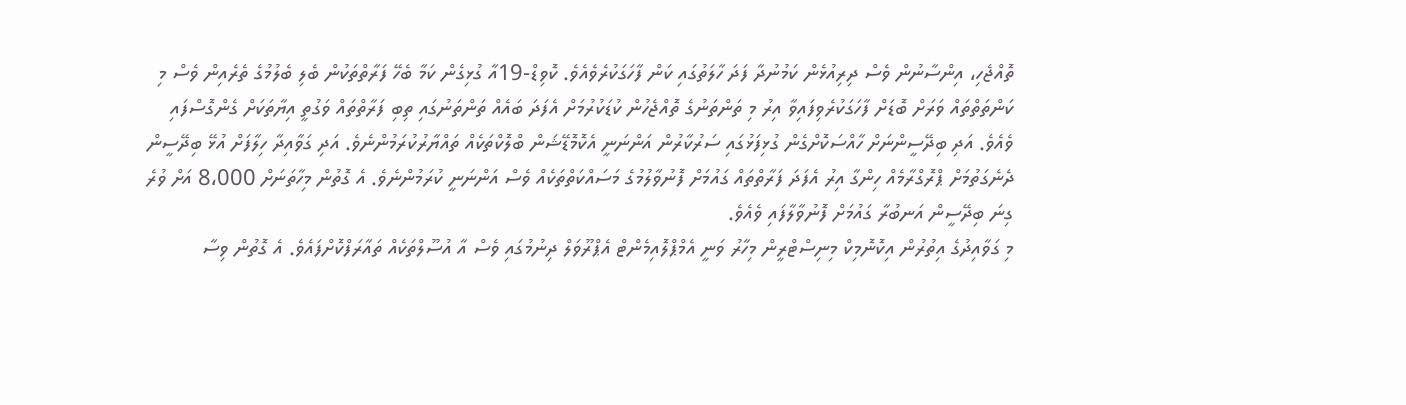ތޮއްޖެހި، އިންސާނުން ވެސް ދިރިއުޅެން ކަމުނުދާ ފަދަ ހާލަތުގައި ކަން ފާހަގަކުރެވެއެވެ. ކޮވިޑް-19އާ ގުޅިގެން ކަމާ ބެހޭ ފަރާތްތަކުން ބެލި ބެލުމުގެ ތެރެއިން ވެސް މި ކަންތަތްތައް ވަރަށް ބޮޑަށް ފާހަގަކުރެވިފައިވާ އިރު މި ތަންތަނުގެ ތޮއްޖެހުން ކުޑަކުރުމަށް އެފަދަ ބައެއް ތަންތަނުގައި ތިބި ފަރާތްތައް ވަގުތީ އިޔާތަކަށް ގެންގޮސްފައި ވެއެވެ. އަދި ބިދޭސީންނަށް ހާއްސަކޮށްގެން ގުޅިފަޅުގައި ސަރުކާރުން އަންނަނީ އެކޮމޮޑޭޝަން ބްލޮކްތަކެއް ތައްޔާރުކުރަމުންނެވެ. އަދި ގަވާއިދާ ހިލާފަށް އުޅޭ ބިދޭސީން ދެނެގަތުމަށް ޕްރޮގްރާމެއް ހިންގާ އިރު އެފަދަ ފަރާތްތައް ގައުމަށް ފޮނުވާލުމުގެ މަސައްކަތްތަކެއް ވެސް އަންނަނީ ކުރަމުންނެވެ. އެ ގޮތުން މިހާތަނަށް 8،000 އަށް ވުރެ ގިނަ ބިދޭސީން އަނބުރާ ގައުމަށް ފޮނުވާލާފައި ވެއެވެ.
މި ގަވާއިދުގެ އިތުރުން އިކޮނޮމިކް މިނިސްޓްރީން މިހާރު ވަނީ އެމްޕްލޮއިމެންޓް އެޕްރޫވަލް ދިނުމުގައި ވެސް އާ އުސޫލްތަކެއް ތައާރަފްކޮށްފައެވެ. އެ ގޮތުން ވިސާ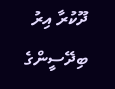ދޫކުރާ އިރު ބިދޭސީންގެ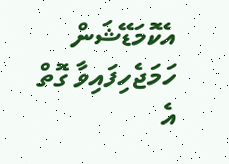އެކޮމަޑޭޝަން ހަމަޖެހިފައިވާ ގޮތް އެ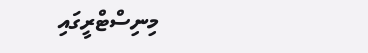މިނިސްޓްރީގައި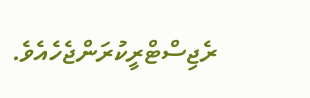ރެޖިސްޓްރީކުރަންޖެހެއެވެ.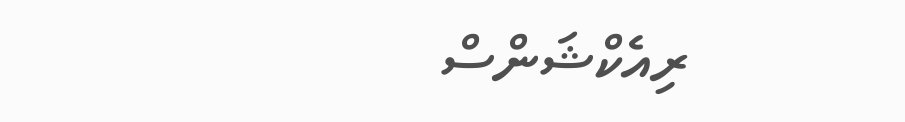ރިއެކްޝަންސް